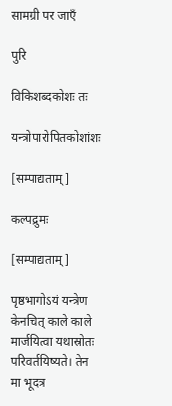सामग्री पर जाएँ

पुरि

विकिशब्दकोशः तः

यन्त्रोपारोपितकोशांशः

[सम्पाद्यताम्]

कल्पद्रुमः

[सम्पाद्यताम्]

पृष्ठभागोऽयं यन्त्रेण केनचित् काले काले मार्जयित्वा यथास्रोतः परिवर्तयिष्यते। तेन मा भूदत्र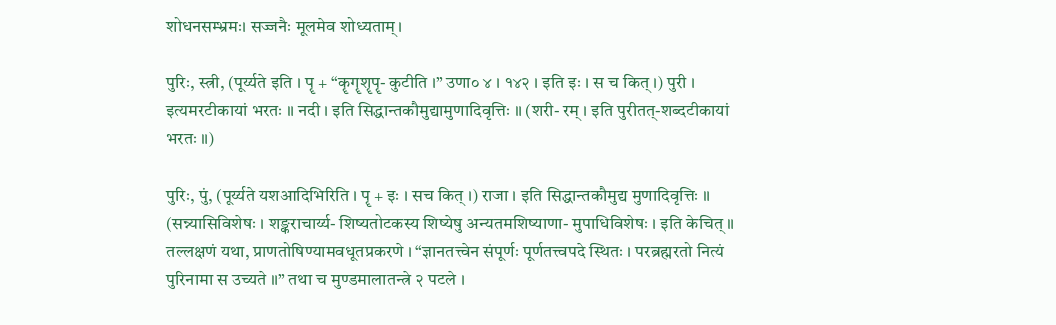शोधनसम्भ्रमः। सज्जनैः मूलमेव शोध्यताम्।

पुरिः, स्त्री, (पूर्य्यते इति । पॄ + “कॄगॄशॄपॄ- कुटीति ।” उणा० ४ । १४२ । इति इः । स च कित् ।) पुरी । इत्यमरटीकायां भरतः ॥ नदी । इति सिद्धान्तकौमुद्यामुणादिवृत्तिः ॥ (शरी- रम् । इति पुरीतत्-शब्दटीकायां भरतः ॥)

पुरिः, पुं, (पूर्य्यते यशआदिभिरिति । पॄ + इः । सच कित् ।) राजा । इति सिद्धान्तकौमुद्य मुणादिवृत्तिः ॥ (सन्न्यासिविशेषः । शङ्कराचार्य्य- शिष्यतोटकस्य शिष्येषु अन्यतमशिष्याणा- मुपाधिविशेषः । इति केचित् ॥ तल्लक्षणं यथा, प्राणतोषिण्यामवधूतप्रकरणे । “ज्ञानतत्त्वेन संपूर्णः पूर्णतत्त्वपदे स्थितः । परब्रह्मरतो नित्यं पुरिनामा स उच्यते ॥” तथा च मुण्डमालातन्त्रे २ पटले ।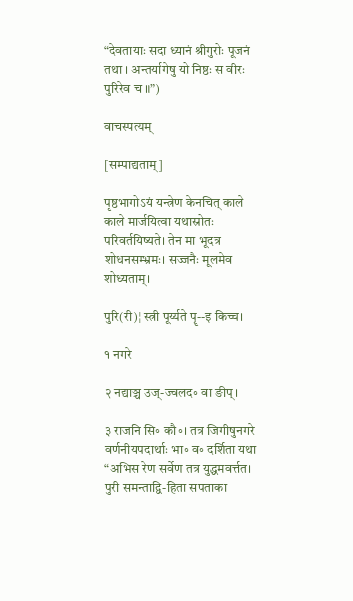“देवतायाः सदा ध्यानं श्रीगुरोः पूजनं तथा । अन्तर्यागेषु यो निष्ठः स वीरः पुरिरेव च ॥”)

वाचस्पत्यम्

[सम्पाद्यताम्]

पृष्ठभागोऽयं यन्त्रेण केनचित् काले काले मार्जयित्वा यथास्रोतः परिवर्तयिष्यते। तेन मा भूदत्र शोधनसम्भ्रमः। सज्जनैः मूलमेव शोध्यताम्।

पुरि(री)¦ स्त्री पूर्य्यते पॄ--इ किच्च।

१ नगरे

२ नद्याञ्च उज्-ज्वलद॰ वा ङीप्।

३ राजनि सि॰ कौ॰। तत्र जिगीषुनगरे वर्णनीयपदार्थाः भा॰ व॰ दर्शिता यथा
“अभिस रेण सर्वेण तत्र युद्धमवर्त्तत। पुरी समन्ताद्वि-हिता सपताका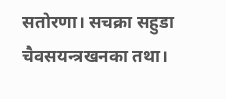सतोरणा। सचक्रा सहुडा चैवसयन्त्रखनका तथा।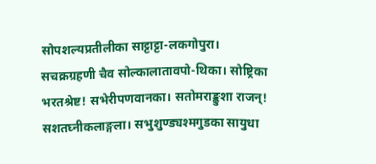सोपशल्यप्रतीलीका साट्टाट्टा-लकगोपुरा। सचक्रग्रहणी चैव सोल्कालातावपो-थिका। सोष्ट्रिका भरतश्रेष्ट! सभेरीपणवानका। सतोमराङ्कुशा राजन्! सशतघ्नीकलाङ्गला। सभुशुण्ड्यश्मगुडका सायुधा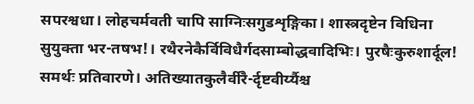सपरश्वधा। लोहचर्मवती चापि साग्निःसगुडशृङ्गिका। शास्त्रदृष्टेन विधिना सुयुक्ता भर-तषभ!। रथैरनेकैर्विविधैर्गदसाम्बोद्धवादिभिः। पुरषैःकुरुशार्दूल! समर्थः प्रतिवारणे। अतिख्यातकुलैर्वीरै-र्दृष्टवीर्य्यैश्च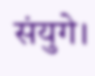संयुगे।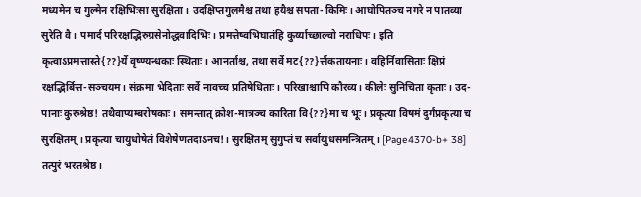मध्यमेन च गुल्मेन रक्षिभिःसा सुरक्षिता। उदक्षिप्तगुलमैश्च तथा हयैश्च सपता-किमिः। आघोपितञ्च नगरे न पातव्या सुरेति वै। पमार्द परिरक्षद्भिरुग्रसेनोद्धवादिभिः। प्रमत्तेष्वभिघातंहि कुर्य्याच्छाल्वो नराधिपः। इति कृत्वाऽप्रमत्तास्ते{??}र्ये वृष्ण्यन्धकाः स्थिताः। आनर्ताश्च, तथा सर्वे मट{??}र्त्तकतायनाः। वहिर्निवासिताः क्षिप्रं रक्षद्भिर्बित्त-सञ्चयम। संक्रमा भेदिताः सर्वे नावच्च प्रतिषेधिताः। परिखाश्चापि कौरव्य। कीलेः सुनिचिता कृताः। उद-पानाः कुरुश्रेष्ठ! तथैवाप्यम्बरोषकाः। समन्तात् क्रोश-मात्रञ्च कारिता वि{??}मा च भूः। प्रकृत्या विषमं दुर्गंप्रकृत्या च सुरक्षितम्। प्रकृत्या चायुधोषेतं विशेषेणतदाऽनच!। सुरक्षितम् सुगुप्तं च सर्वायुधसमन्त्रितम्। [Page4370-b+ 38] तत्पुरं भरतश्रेष्ठ।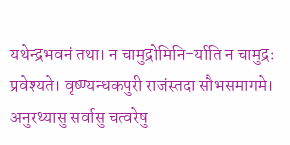यथेन्द्रभवनं तथा। न चामुद्रोमिनि-र्याति न चामुद्रः प्रवेश्यते। वृष्ण्यन्धकपुरी राजंस्तदा सौभसमागमे। अनुरथ्यासु सर्वासु चत्वरेषु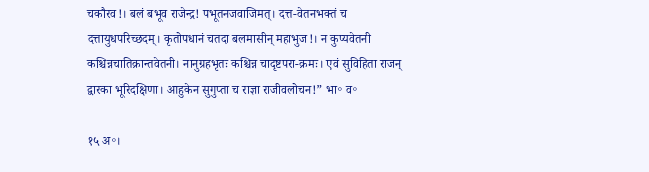चकौरव!। बलं बभूव राजेन्द्र! पभूतनजवाजिमत्। दत्त-वेतनभक्तं च दत्तायुधपरिच्छदम्। कृतोपधानं चतदा बलमासीन् महाभुज!। न कुप्यवेतनी कश्चिन्नचातिक्रान्तवेतनी। नानुग्रहभृतः कश्चिन्न चादृष्टपरा-क्रमः। एवं सुविहिता राजन् द्वारका भूरिदक्षिणा। आहुकेन सुगुप्ता च राज्ञा राजीवलोचन!” भा॰ व॰

१५ अ॰।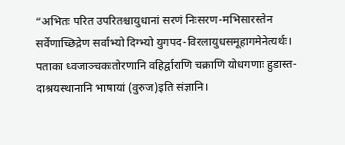“अभितः परित उपरितश्चायुधानां सरणं निःसरण-मभिसारस्तेन सर्वेणाच्छिद्रेण सर्वाभ्यो दिग्भ्यो युगपद-विरलायुधसमूहागमेनेत्यर्थः। पताका ध्वजाञ्चकःतोरणानि वहिर्द्वाराणि चक्राणि योधगणाः हुडास्त-दाश्रयस्थानानि भाषायां (वुरुज)इति संज्ञानि।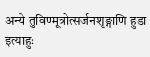अन्ये तुविण्मूत्रोत्सर्जनशृङ्गाणि हुडा इत्याहुः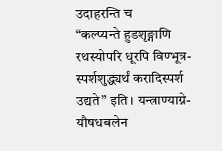उदाहरन्ति च
“कल्प्यन्ते हुडशृङ्गाणि रथस्योपरि धूरपि विण्भूत्र-स्पर्शशुद्ध्यर्थं करादिस्पर्श उद्यते” इति। यन्त्राण्याग्ने-यौषधबलेन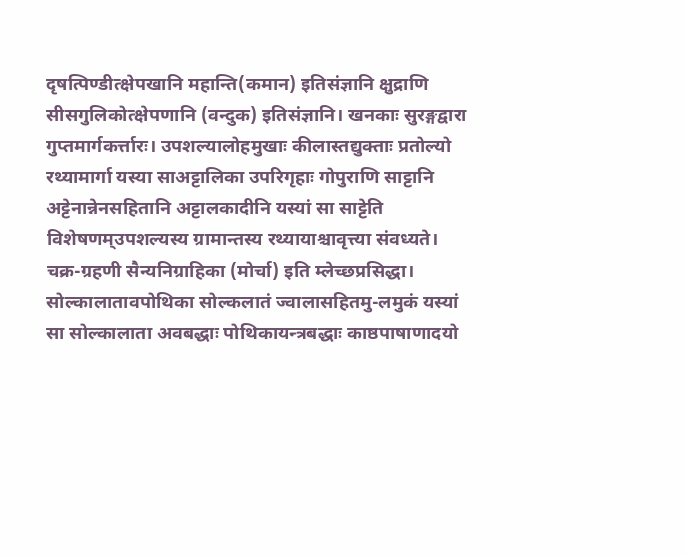दृषत्पिण्डीत्क्षेपखानि महान्ति(कमान) इतिसंज्ञानि क्षुद्राणि सीसगुलिकोत्क्षेपणानि (वन्दुक) इतिसंज्ञानि। खनकाः सुरङ्गद्वारा गुप्तमार्गकर्त्तारः। उपशल्यालोहमुखाः कीलास्तद्युक्ताः प्रतोल्यो रथ्यामार्गा यस्या साअट्टालिका उपरिगृहाः गोपुराणि साट्टानि अट्टेनान्नेनसहितानि अट्टालकादीनि यस्यां सा साट्टेति विशेषणम्उपशल्यस्य ग्रामान्तस्य रथ्यायाश्चावृत्त्या संवध्यते। चक्र-ग्रहणी सैन्यनिग्राहिका (मोर्चा) इति म्लेच्छप्रसिद्धा। सोल्कालातावपोथिका सोल्कलातं ज्वालासहितमु-लमुकं यस्यां सा सोल्कालाता अवबद्धाः पोथिकायन्त्रबद्धाः काष्ठपाषाणादयो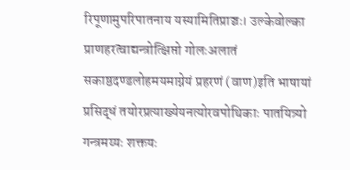रिपूणामुपरिपातनाय यस्यामितिप्राञ्चः। उल्केवोल्का प्राणहरत्वाद्यन्त्रोत्क्षिप्तो गोलःअलातं सकाष्ठदण्डलोहमयमाग्नेयं प्रहरणं (वाण)इति भाषायां प्रसिद्धं तयोरप्रत्याख्येयनत्योरवपोथिकाः पातयित्र्यो गन्त्रमय्यः शक्तयः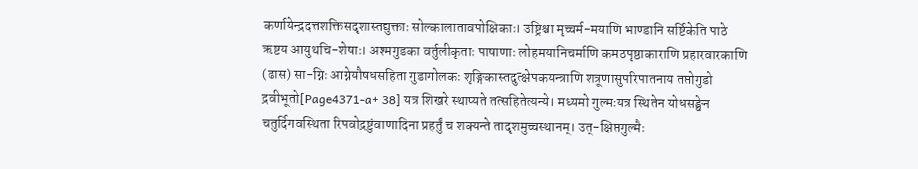कर्णायेन्द्रदत्तशक्तिसदृशास्तद्युक्ताः सोल्कालातावपोक्षिकाः। उष्ट्रिश्चा मृच्चर्म-मयाणि भाण्डानि सर्ष्टिकेति पाठे ऋष्टय आयुथचि-शेषाः। अश्मगुडका वर्तुलीकृताः पाषाणाः लोहमयानिचर्माणि कमठपृष्ठाकाराणि प्रहारवारकाणि (ढास) सा-ग्निः आग्नेयौषधसहिता गुडागोलकः शृङ्गिकास्तदुत्क्षेपकयन्त्राणि शत्रूणासुपरिपातनाय तप्तोगुडो द्रवीभूतो[Page4371-a+ 38] यत्र शिखरे स्थाप्यते तत्सहितेत्यन्ये। मध्यमो गुल्मःयत्र स्थितेन योधसङ्घेन चतुर्दिगवस्थिता रिपवोद्रष्टुंवाणादिना प्रहर्तुं च शक्यन्ते तादृशमुच्चस्थानम्। उत्-क्षिप्तगुल्मैः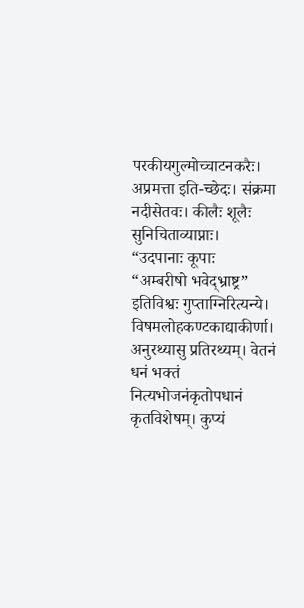परकीयगुल्मोच्चाटनकरैः। अप्रमत्ता इति-च्छेदः। संक्रमा नदीसेतवः। कीलैः शूलैः सुनिचिताव्याप्नाः।
“उदपानाः कूपाः
“अम्बरीषो भवेद्भ्राष्ट्र” इतिविश्वः गुप्ताग्निरित्यन्ये। विषमलोहकण्टकाद्याकीर्णा। अनुरथ्यासु प्रतिरथ्यम्। वेतनं धनं भक्तं नित्यभोजनंकृतोपधानं कृतविशेषम्। कुप्यं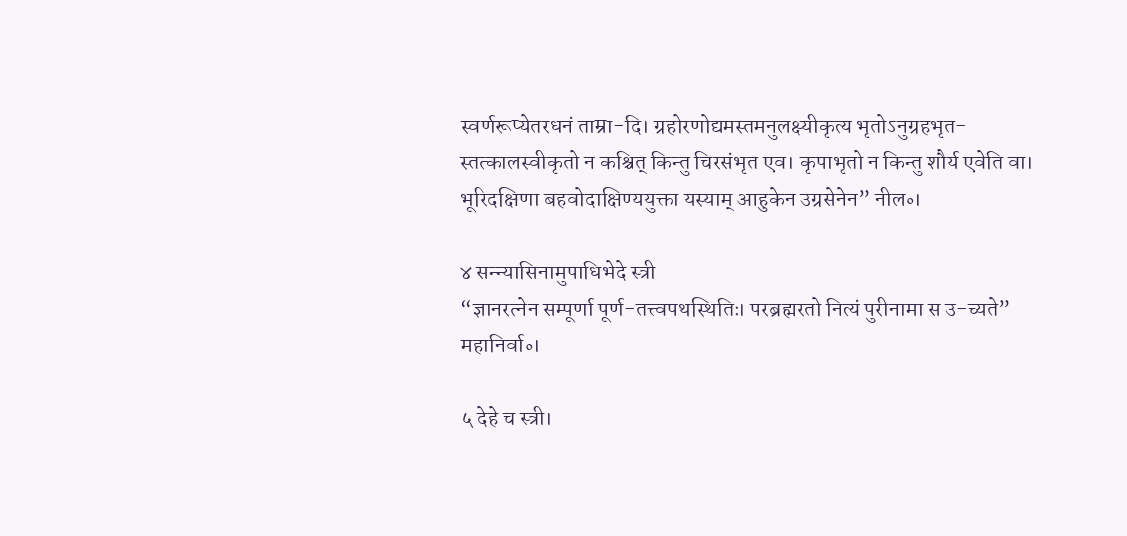स्वर्णरूप्येतरधनं ताम्रा-दि। ग्रहोरणोद्यमस्तमनुलक्ष्यीकृत्य भृतोऽनुग्रहभृत-स्तत्कालस्वीकृतो न कश्चित् किन्तु चिरसंभृत एव। कृपाभृतो न किन्तु शौर्य एवेति वा। भूरिदक्षिणा बहवोदाक्षिण्ययुक्ता यस्याम् आहुकेन उग्रसेनेन” नील॰।

४ सन्न्यासिनामुपाधिभेदे स्त्री
“ज्ञानरत्नेन सम्पूर्णा पूर्ण-तत्त्वपथस्थितिः। परब्रह्मरतो नित्यं पुरीनामा स उ-च्यते” महानिर्वा॰।

५ देहे च स्त्री।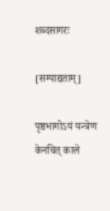शब्दसागरः

[सम्पाद्यताम्]

पृष्ठभागोऽयं यन्त्रेण केनचित् काले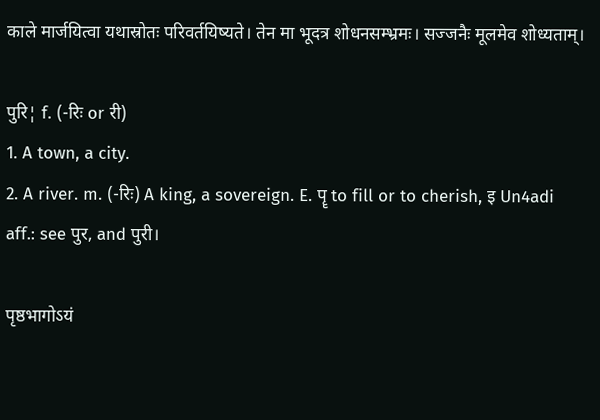काले मार्जयित्वा यथास्रोतः परिवर्तयिष्यते। तेन मा भूदत्र शोधनसम्भ्रमः। सज्जनैः मूलमेव शोध्यताम्।

पुरि¦ f. (-रिः or री)
1. A town, a city.
2. A river. m. (-रिः) A king, a sovereign. E. पॄ to fill or to cherish, इ Un4adi aff.: see पुर, and पुरी।

पृष्ठभागोऽयं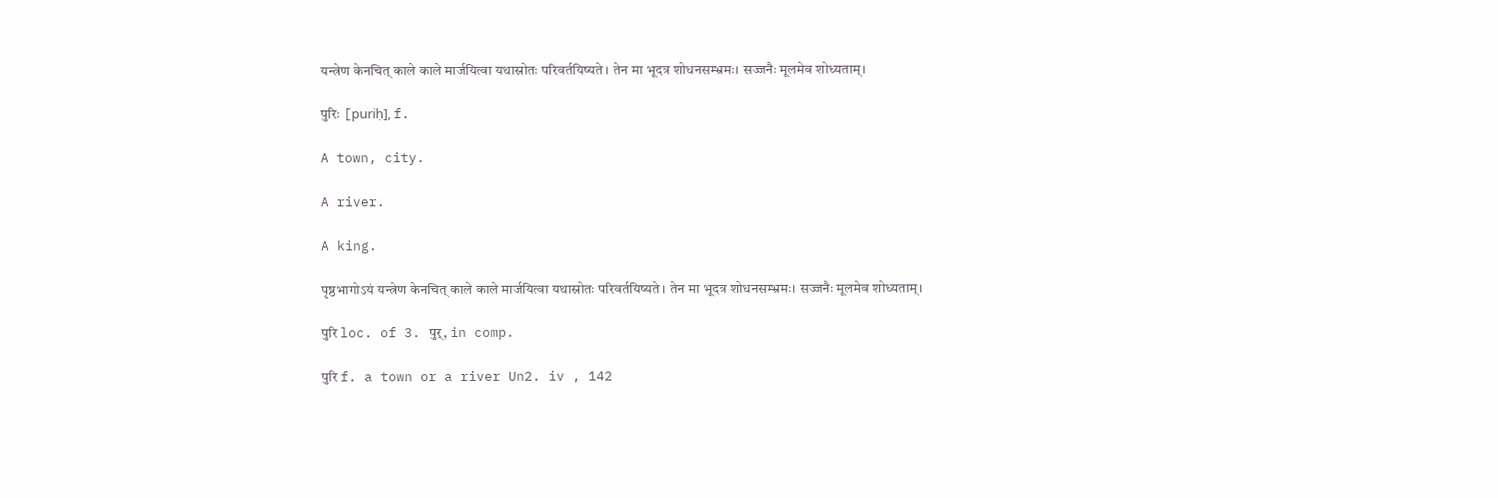यन्त्रेण केनचित् काले काले मार्जयित्वा यथास्रोतः परिवर्तयिष्यते। तेन मा भूदत्र शोधनसम्भ्रमः। सज्जनैः मूलमेव शोध्यताम्।

पुरिः [puriḥ], f.

A town, city.

A river.

A king.

पृष्ठभागोऽयं यन्त्रेण केनचित् काले काले मार्जयित्वा यथास्रोतः परिवर्तयिष्यते। तेन मा भूदत्र शोधनसम्भ्रमः। सज्जनैः मूलमेव शोध्यताम्।

पुरि loc. of 3. पुर्, in comp.

पुरि f. a town or a river Un2. iv , 142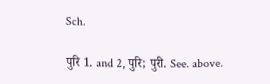Sch.

पुरि 1. and 2, पुरि; पुरी. See. above.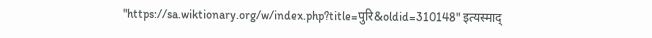"https://sa.wiktionary.org/w/index.php?title=पुरि&oldid=310148" इत्यस्माद्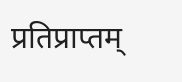प्रतिप्राप्तम्